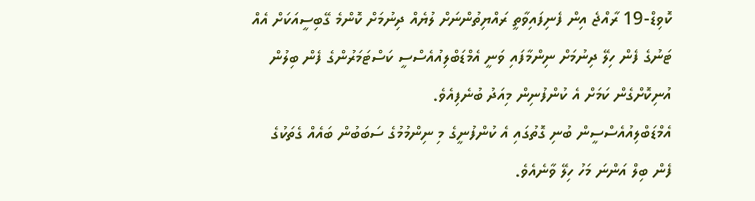ކޮވިޑް-19 ރާއްޖެ އިން ފެނިފައިވާތީ ރައްޔިތުންނަށް ލުޔެއް ދިނުމަށް ކޮންމެ ގޭބިސީއަކަށް އެއް ޓަނުގެ ފެން ހިލޭ ދިނުމަށް ނިންމާފައި ވަނީ އެމްޑަބްލިއުއެސްސީ ކަސްޓަމަރުންގެ ފެން ބިލުން އުނިކޮށްގެން ކަމަށް އެ ކުންފުނިން މިއަދު ބުނެފިއެވެ.
އެމްޑަބްލިއުއެސްސީން ބުނި ގޮތުގައި އެ ކުންފުނީގެ މި ނިންމުމުގެ ސަބަބުން ބައެއް ގެތަކުގެ ފެން ބިލް އަންނަ މަހު ހިލޭ ވާނެއެވެ.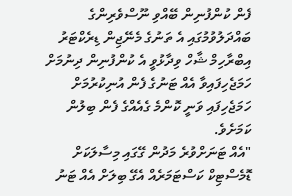ފެން ކުންފުނިން ބޭއްވި ނޫސްވެރިންގެ ބައްދަލުވުމުގައި އެ ތަނުގެ މެނޭޖިން ޑިރެކްޓަރު އިބްރާހިމް ޝާހް ވިދާޅުވީ އެ ކުންފުނިން ދިނުމަށް ހަމަޖެހިފައިވާ އެއް ޓަނުގެ ފެން އުނިކުރުމަށް ހަމަޖެހިފައި ވަނީ ކޮންމެ ގެއެއްގެ ފެން ބިލުން ކަމަށެވެ.
"އެއް ޓަނަށްވުރެ މަދުން ގޭގައި މިސާލަކަށް ޑޮމެސްޓިކް ކަސްޓަމަރެއް އެގޭ ބިލަށް އެއް ޓަނު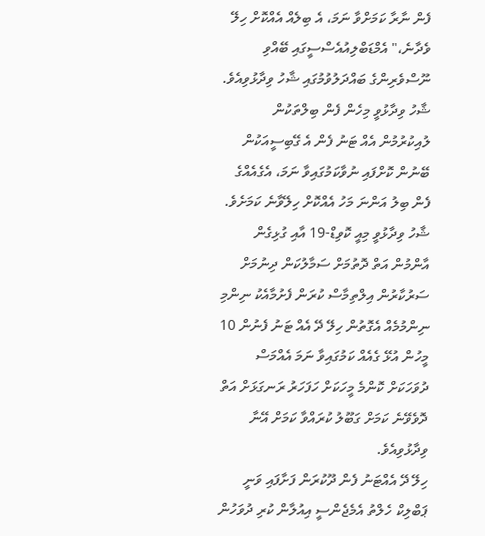ފެން ނާރާ ކަމަށްވާ ނަމަ، އެ ބިލެއް އެއްކޮށް ހިލޭ ވެދާނެ،" އެމްޑަބްލިއުއެސްސީގައި ބޭއްވި ނޫސްވެރިންގެ ބައްދަލުވުމުގައި ޝާހު ވިދާޅުވިއެވެ.
ޝާހު ވިދާޅުވީ މިހެން ފެން ބިލްތަކުން ލުއިކުރުމުން އެއް ޓަނު ފެން އެ ގޭބިސީއަކުން ބޭނުން ކޮށްފައި ނުވާކަމުގައިވާ ނަމަ، އެގެއެއްގެ ފެން ބިލު އަންނަ މަހު އެއްކޮށް ހިލޭވާނެ ކަމަށެވެ.
ޝާހު ވިދާޅުވީ މިއީ ކޮވިޑް-19 އާއި ގުޅިގެން އާންމުން އަތް ދޮތުމަށް ސަމާލުކަން ދިނުމަށް ސަރުކާރުން އިލްތިމާސް ކުރަން ފެށުމާއެކު ނިންމި ނިންމުމެއް އެގޮތުން ހިލޭ ދޭ އެއް ޓަނު ފެނުން 10 މީހުން އުޅޭ ގެއެއް ކަމުގައިވާ ނަމަ އެއްމަސް ދުވަހަކަށް ކޮންމެ މީހަކަށް ހަފަހަރު ރަނގަޅަށް އަތް ދޮވެވޭނެ ކަމަށް ގަބޫލު ކުރައްވާ ކަމަށް އޭނާ ވިދާޅުވިއެވެ.
ހިލޭ ދޭ އެއްޓަނު ފެން ދޫކުރަން ފަށާފައި ވަނީ ޕަބްލިކް ހެލްތު އެމެޖެންސީ އިއުލާން ކުރި ދުވަހުން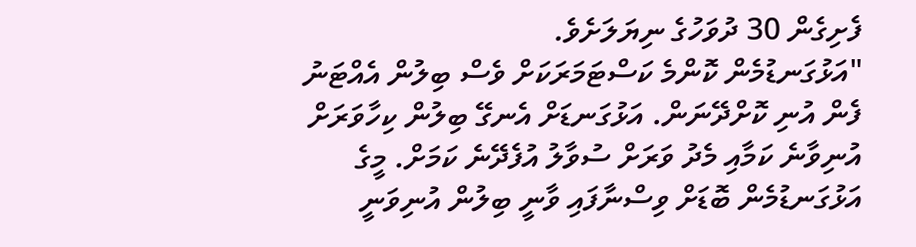ފެށިގެން 30 ދުވަހުގެ ނިޔަލަށެވެ.
"އަޅުގަނޑުމެން ކޮންމެ ކަސްޓަމަރަކަށް ވެސް ބިލުން އެއްޓަނު ފެން އުނި ކޮށްދޭނަން. އަޅުގަނޑަށް އެނގޭ ބިލުން ކިހާވަރަށް އުނިވާނެ ކަމާއި މެދު ވަރަށް ސުވާލު އުފެދޭނެ ކަމަށް. މީގެ އަޅުގަނޑުމެން ބޮޑަށް ވިސްނާފައި ވާނީ ބިލުން އުނިވަނީ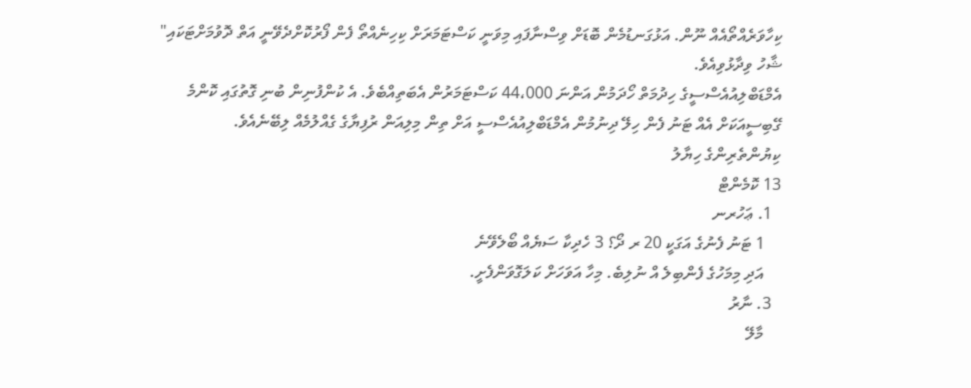ކިހާވަރެއްތޯއެއް ނޫން. އަޅުގަނޑުމެން ބޮޑަށް ވިސްނާފައި މިވަނީ ކަސްޓަމަރަށް ކިހިނެއްތޯ ފެން ފޯރުކޮށްދެވޭނީ އަތް ދޮވުމަށްޓަކައި" ޝާހު ވިދާޅުވިއެވެ.
އެމްޑަބްލިއުއެސްސީގެ ހިދުމަތް ހޯދަމުން އަންނަ 44،000 ކަސްޓަމަރުން އެބަތިއްބެވެ. އެ ކުންފުނިން ބުނި ގޮތުގައި ކޮންމެ ގޭބިސީއަކަށް އެއް ޓަނު ފެން ހިލޭ ދިނުމުން އެމްޑަބްލިއުއެސްސީ އަށް ތިން މިލިއަން ރުފިޔާގެ ގެއްލުމެއް ލިބޭނެއެވެ.
ކިޔުންތެރިންގެ ހިޔާލު
13 ކޮމެންޓް
  1. ޢަހުރނ
    1 ޓަނު ފެނުގެ އަގަކީ 20 ރ ދޯ؟ 3 ހެދިކާ ސަޔެއް ބޯލެވޭނެ
    އަދި މިމަހުގެ ފެންބިލެ އް ނުލިބެ. މިހާ އަވަހަށް ކަލަގޮވަންފެށީ.
  3. ނާރު
    މާލޭ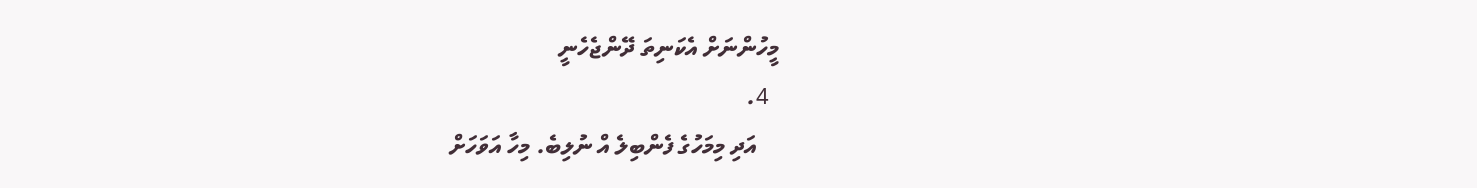މީހުންނަށް އެކަނިތަ ދޭންޖެހެނީ
  4.
    އަދި މިމަހުގެ ފެންބިލެ އް ނުލިބެ. މިހާ އަވަހަށް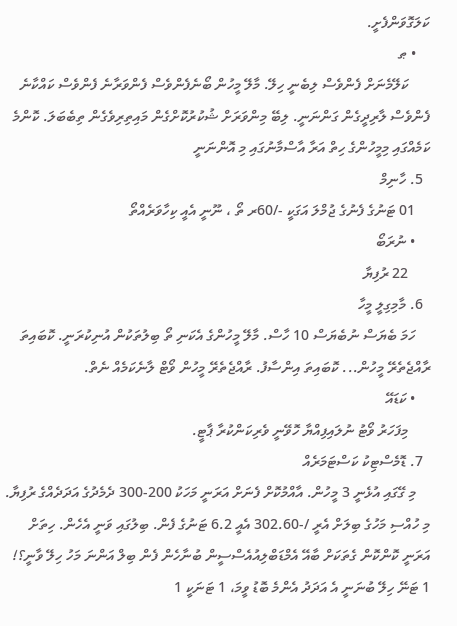ކަލަގޮވަންފެށީ.
    • ޠ
      ކަލޭމެނަށް ފެންވެސް ލިބެނީ ހިލޭ. މާލޭ މީހުން ބޯނެފެންވެސް ފެންވަރާނެ ފެންވެސް ކައްކާނެ ފެންވެސް ލާރިދީގެން ގަންނަނީ. ލިބޭ މިންވަރަށް ޝުކުރުކޮށްގެން މައިތިރިވެގެން ތިބެބަލަ. ކޮންމެ ކަމެއްގައި މިމީހުންގެ ހިތް އަރާ އާސްމާނުގައި މި އޮންނަނީ
  5. ހާނިމް
    01 ޓަނުގެ ފެނުގެ ޖުމްލަ އަގަކީ -/60ރ ތޯ ، ނޫނީ އެއީ ކިހާވަރެއްތޯ
    • ނުރަބޯ
      22 ރުފިޔާ
  6. މާމިގިލީ މީހާ
    ހަމަ ބެޔަސް ނުބެޔަސް 10 ހާސް. މާލޭ މީހުންގެ އެކަނި ތޯ ބިލުތަކުން އުނިކުރަނީ. ކޮބައިތަ ރާއްޖެތެރޭ މީހުން... ކޮބައިތަ އިންސާފު. ރާއްޖެތެރޭ މީހުން ވޯޓް ލާނެކަމެއް ނެތް.
    • ކަޑައޭ
      މިފަހަރު ވޯޓު ނުލައިފިއްޔާ ހޮވޭނީ ވެރިކަންކުރާ ޕާޓީ.
  7. ޑޮމެސްޓިކު ކަސްޓަމަރެއް
    މި ގޭގައި އުޅެނީ 3 މީހުން. އާއްމުކޮށް ފެނަށް އަރަނީ މަހަކު 200-300 ދެމެދުގެ އަދަދެއްގެ ރުފިޔާ. މި ހުއްސި މަހުގެ ބިލަށް އެރީ /-302.60 އެއީ 6.2 ޓަނުގެ ފެން. ބިލުގައި ވަނީ އެހެން. ހިތަށް އަރަނީ ކޮންކޮން ގެތަކަށް ބާއޭ އެމްޑަބްލިއުއެސްސީން ބުނާހެން ފެން ބިލް އަންނަ މަހު ހިލޭ ވާނީ؟! 1 ޓަނޭ ހިލޭ ބުނަނީ އެ އަދަދު އެންމެ ބޮޑު ވީމަ، 1 ޓަނަކީ 1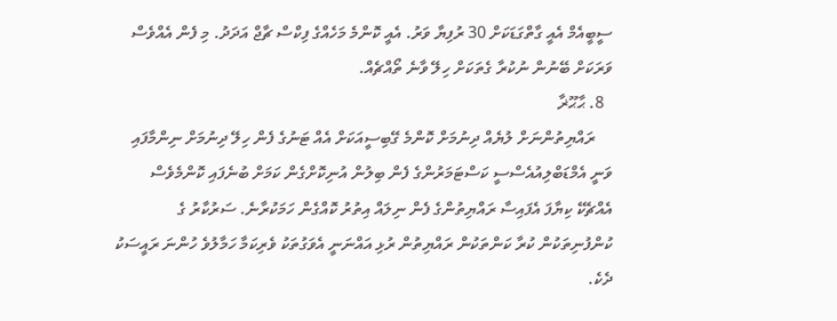ސީބީއެމް އެއީ ގާތްގަޑަކަށް 30 ރުފިޔާ ވަރު. އެއީ ކޮންމެ މަހެއްގެ ފިކްސް ޗާޖް އަދަދު. މި ފެން އެއްވެސް ވަރަކަށް ބޭނުން ނުކުރާ ގެތަކަށް ހިލޭ ވާނެ ތޯއްޗެއް.
  8. ޙާޙޫޜާ
    ރައްޔިތުންނަށް ލުޔެއް ދިނުމަށް ކޮންމެ ގޭބިސީއަކަށް އެއް ޓަނުގެ ފެން ހިލޭ ދިނުމަށް ނިންމާފައި ވަނީ އެމްޑަބްލިއުއެސްސީ ކަސްޓަމަރުންގެ ފެން ބިލުން އުނިކޮށްގެން ކަމަށް ބުނެފައި ކޮންމެވެސް އެއްޗެކޭ ކިޔާފަ އެފައިސާ ރައްޔިތުންގެ ފެން ނިލައް އިތުރު ކޮއްގެން ހަމަކުރާނެ. ސަރުކާރު ގެ ކުންފުނިތަކުން ކުރާ ކަންތަކުން ރައްޔިތުން ރުޅި އައްނަނީ އެވަގުތަކު ވެރިކަމާ ހަމާލުވެ ހުންނަ ރައީސަކު ދެކެ.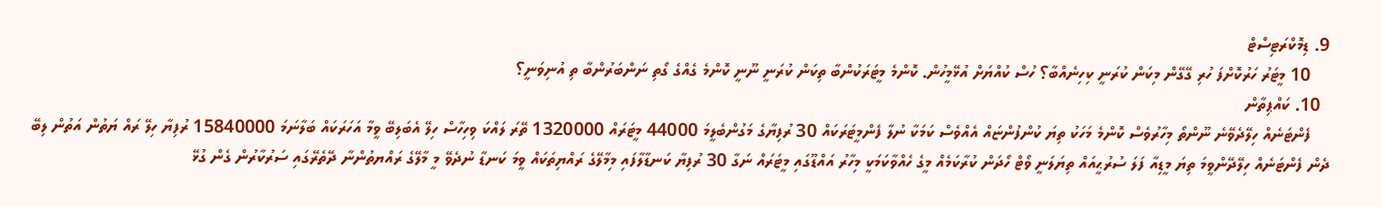9. ޑިމޮކްރަޓިސްޓް
    10 މީޓަރު ހަރުކޮށްފަ ހުރި ގޭގޭން މިކަން ކުރަނީ ކިހިނެއްބާ؟ ހުސް ކުއްޔަށް އުޅޭމީހުން. ކޮންމެ މީޓަރަކުންބާ ތިކަން ކުރަނީ ނޫނީ ކޮންމެ ގެއްގެ ގޯތި ނަންބަރުންބާ ތި އުނިވަނީ؟
  10. ކައްޕިތާން
    ފެންޓަނެއް ހިލޭދެވޭނެ ނޫންތޯ މިހާރުވެސް ކޮންމެ މަހަކު ތިޔަ ކުންފުންޏައް އެއްވެސް ކަމަކާ ނުލާ ފެންމީޓަރަކައް 30 ރުފިޔާގެ މަގުންބެލީމަ 44000 މީޓަރައް 1320000 ތޭރަ ލައްކަ ވިހިހާސް ހިލޭ އެބަލިބޭ ވީމާ އަހަރަކައް ބަލާނަމަ 15840000 ރުފިޔާ ހިލޭ ރައް ޔަތުން އަތުން ލިބޭ ދެން ފެންޓަނެއް ހިލޭދޭންވީމަ ތިޔަ މީޑިއާ ފަލަ ސުރުޙީއައް ތިޔަލަނީ ވޯޓް ހޯދަން ކުރާކަމެއް މީގެ ހެއްވާކަމަކީ މިހާރު އައްޑޫގައި މީޓަރައް ނަގާ 30 ރުފިޔާ ކަނޑާލާފައި މިމާލޭގެ ރައްޔިތަކައް ވީމަ ކަނޑާ ނުދެވޭ މީ މާލޭގެ ރައްޔތުންނާ ދޭތެރޭގައި ސަރުކާރުން ގެން ގުޅޭ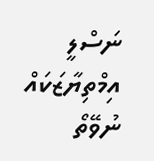ނަސްލީ އިމްތިޔާޒަކައް ނުވޭތޯ